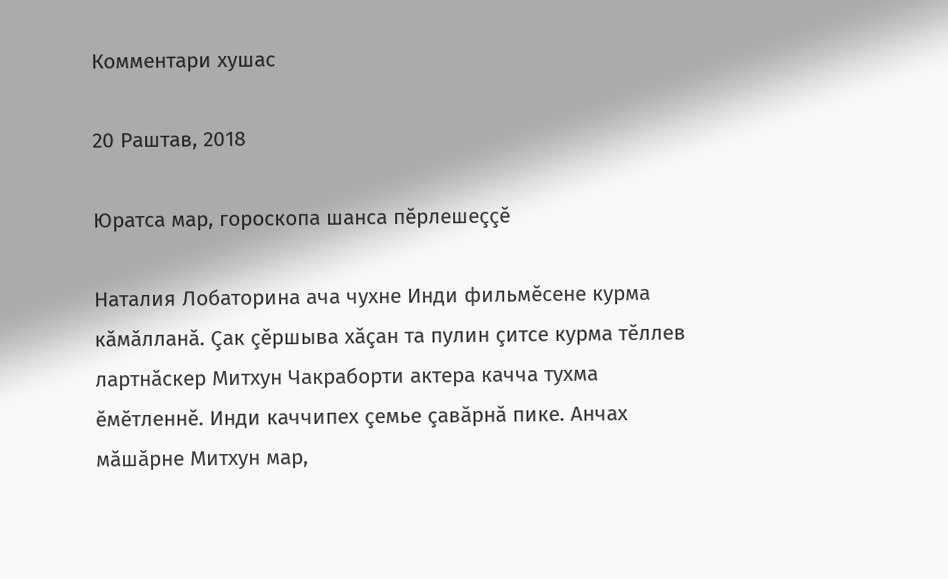Комментари хушас

20 Раштав, 2018

Юратса мар, гороскопа шанса пĕрлешеççĕ

Наталия Лобаторина ача чухне Инди фильмĕсене курма кăмăлланă. Çак çĕршыва хăçан та пулин çитсе курма тĕллев лартнăскер Митхун Чакраборти актера качча тухма ĕмĕтленнĕ. Инди каччипех çемье çавăрнă пике. Анчах мăшăрне Митхун мар,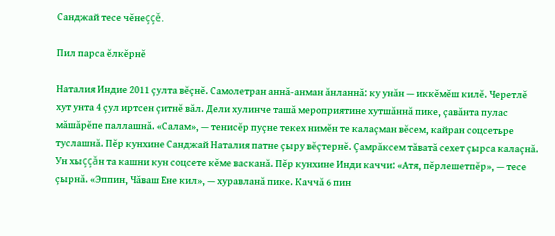Санджай тесе чĕнеççĕ.

Пил парса ĕлкĕрнĕ

Наталия Индие 2011 çулта вĕçнĕ. Самолетран аннă-анман ăнланнă: ку унăн — иккĕмĕш килĕ. Черетлĕ хут унта 4 çул иртсен çитнĕ вăл. Дели хулинче ташă мероприятине хутшăннă пике, çавăнта пулас мăшăрĕпе паллашнă. «Салам», — тенисĕр пуçне текех нимĕн те калаçман вĕсем, кайран соцсетьре туслашнă. Пĕр кунхине Санджай Наталия патне çыру вĕçтернĕ. Çамрăксем тăватă сехет çырса калаçнă. Ун хыççăн та кашни кун соцсете кĕме васканă. Пĕр кунхине Инди каччи: «Атя, пĕрлешетпĕр», — тесе çырнă. «Эппин, Чăваш Ене кил», — хуравланă пике. Каччă 6 пин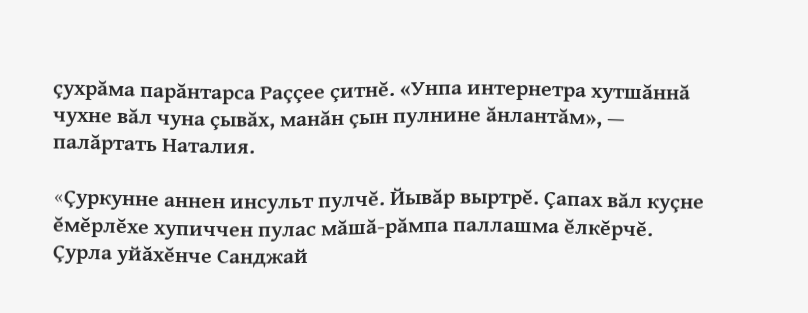çухрăма парăнтарса Раççее çитнĕ. «Унпа интернетра хутшăннă чухне вăл чуна çывăх, манăн çын пулнине ăнлантăм», — палăртать Наталия.

«Çуркунне аннен инсульт пулчĕ. Йывăр выртрĕ. Çапах вăл куçне ĕмĕрлĕхе хупиччен пулас мăшă-рăмпа паллашма ĕлкĕрчĕ. Çурла уйăхĕнче Санджай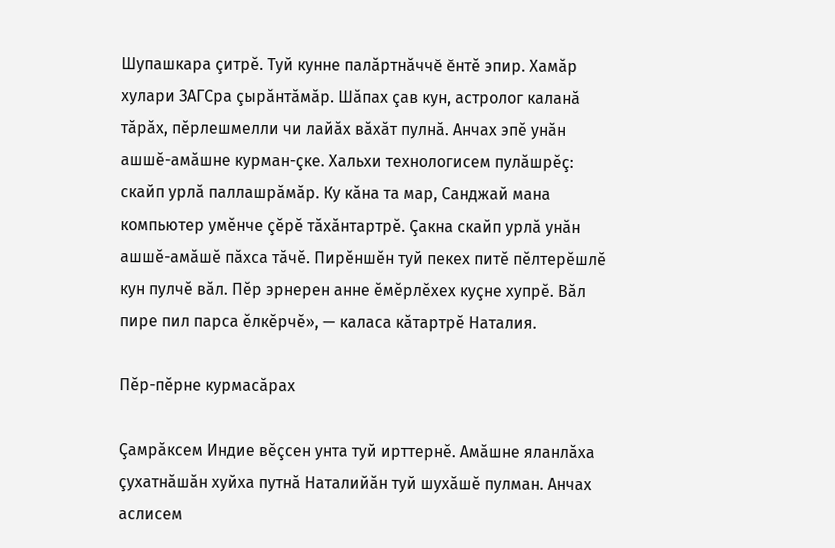Шупашкара çитрĕ. Туй кунне палăртнăччĕ ĕнтĕ эпир. Хамăр хулари ЗАГСра çырăнтăмăр. Шăпах çав кун, астролог каланă тăрăх, пĕрлешмелли чи лайăх вăхăт пулнă. Анчах эпĕ унăн ашшĕ-амăшне курман-çке. Хальхи технологисем пулăшрĕç: скайп урлă паллашрăмăр. Ку кăна та мар, Санджай мана компьютер умĕнче çĕрĕ тăхăнтартрĕ. Çакна скайп урлă унăн ашшĕ-амăшĕ пăхса тăчĕ. Пирĕншĕн туй пекех питĕ пĕлтерĕшлĕ кун пулчĕ вăл. Пĕр эрнерен анне ĕмĕрлĕхех куçне хупрĕ. Вăл пире пил парса ĕлкĕрчĕ», — каласа кăтартрĕ Наталия.

Пĕр-пĕрне курмасăрах

Çамрăксем Индие вĕçсен унта туй ирттернĕ. Амăшне яланлăха çухатнăшăн хуйха путнă Наталийăн туй шухăшĕ пулман. Анчах аслисем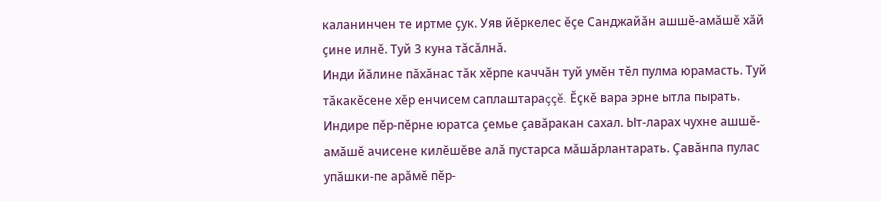каланинчен те иртме çук. Уяв йĕркелес ĕçе Санджайăн ашшĕ-амăшĕ хăй çине илнĕ. Туй 3 куна тăсăлнă.
Инди йăлине пăхăнас тăк хĕрпе каччăн туй умĕн тĕл пулма юрамасть. Туй тăкакĕсене хĕр енчисем саплаштараççĕ. Ĕçкĕ вара эрне ытла пырать. Индире пĕр-пĕрне юратса çемье çавăракан сахал. Ыт-ларах чухне ашшĕ-амăшĕ ачисене килĕшĕве алă пустарса мăшăрлантарать. Çавăнпа пулас упăшки-пе арăмĕ пĕр-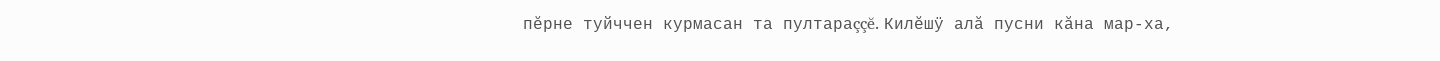пĕрне туйччен курмасан та пултараççĕ. Килĕшÿ алă пусни кăна мар-ха,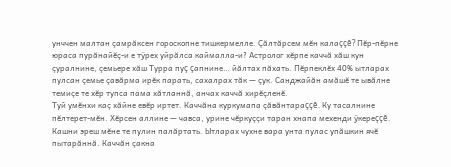унччен малтан çамрăксен гороскопне тишкермелле. Çăлтăрсем мĕн калаççĕ? Пĕр-пĕрне юраса пурăнайĕç-и е тÿрех уйрăлса каймалла-и? Астролог хĕрпе каччă хăш кун çуралнине, çемьере хăш Турра пуç çапнине… йăлтах пăхать. Пĕрпеклĕх 40% ытларах пулсан çемье çавăрма ирĕк парать, сахалрах тăк — çук. Санджайăн амăшĕ те ывăлне темиçе те хĕр тупса пама хăтланнă, анчах каччă хирĕçленĕ.
Туй умĕнхи каç хăйне евĕр иртет. Каччăна куркумапа çăвăнтараççĕ. Ку тасалнине пĕлтерет-мĕн. Хĕрсен аллине — чавса, урине чĕркуççи таран хнапа мехенди ÿкереççĕ. Кашни эреш мĕне те пулин палăртать. Ытларах чухне вара унта пулас упăшкин ячĕ пытарăннă. Каччăн çакна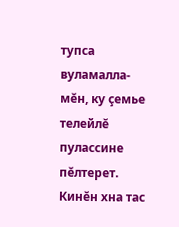тупса вуламалла-мĕн, ку çемье телейлĕ пулассине пĕлтерет. Кинĕн хна тас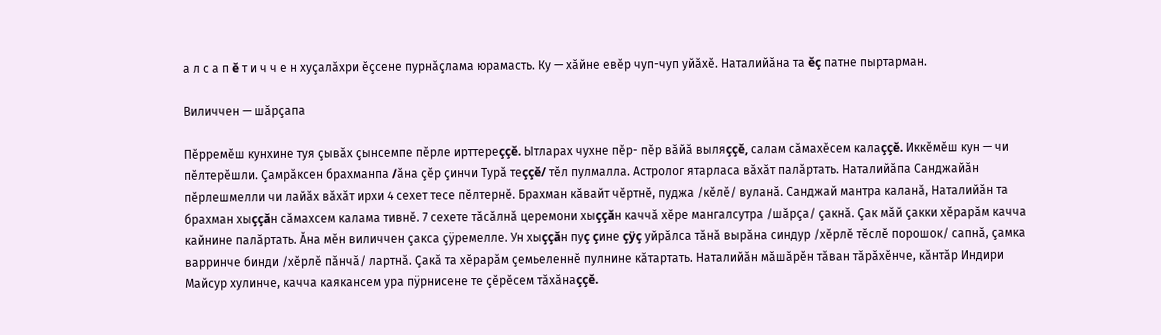а л с а п ĕ т и ч ч е н хуçалăхри ĕçсене пурнăçлама юрамасть. Ку — хăйне евĕр чуп-чуп уйăхĕ. Наталийăна та ĕç патне пыртарман.

Виличчен — шăрçапа

Пĕрремĕш кунхине туя çывăх çынсемпе пĕрле ирттереççĕ. Ытларах чухне пĕр- пĕр вăйă выляççĕ, салам сăмахĕсем калаççĕ. Иккĕмĕш кун — чи пĕлтерĕшли. Çамрăксен брахманпа /ăна çĕр çинчи Турă теççĕ/ тĕл пулмалла. Астролог ятарласа вăхăт палăртать. Наталийăпа Санджайăн пĕрлешмелли чи лайăх вăхăт ирхи 4 сехет тесе пĕлтернĕ. Брахман кăвайт чĕртнĕ, пуджа /кĕлĕ/ вуланă. Санджай мантра каланă, Наталийăн та брахман хыççăн сăмахсем калама тивнĕ. 7 сехете тăсăлнă церемони хыççăн каччă хĕре мангалсутра /шăрçа/ çакнă. Çак мăй çакки хĕрарăм качча кайнине палăртать. Ăна мĕн виличчен çакса çÿремелле. Ун хыççăн пуç çине çÿç уйрăлса тăнă вырăна синдур /хĕрлĕ тĕслĕ порошок/ сапнă, çамка варринче бинди /хĕрлĕ пăнчă/ лартнă. Çакă та хĕрарăм çемьеленнĕ пулнине кăтартать. Наталийăн мăшăрĕн тăван тăрăхĕнче, кăнтăр Индири Майсур хулинче, качча каякансем ура пÿрнисене те çĕрĕсем тăхăнаççĕ.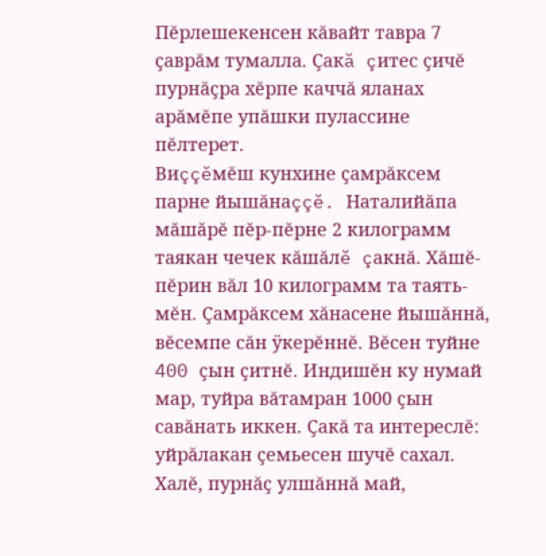Пĕрлешекенсен кăвайт тавра 7 çаврăм тумалла. Çакă çитес çичĕ пурнăçра хĕрпе каччă яланах арăмĕпе упăшки пулассине пĕлтерет.
Виççĕмĕш кунхине çамрăксем парне йышăнаççĕ. Наталийăпа мăшăрĕ пĕр-пĕрне 2 килограмм таякан чечек кăшăлĕ çакнă. Хăшĕ-пĕрин вăл 10 килограмм та таять-мĕн. Çамрăксем хăнасене йышăннă, вĕсемпе сăн ÿкерĕннĕ. Вĕсен туйне 400 çын çитнĕ. Индишĕн ку нумай мар, туйра вăтамран 1000 çын савăнать иккен. Çакă та интереслĕ: уйрăлакан çемьесен шучĕ сахал. Халĕ, пурнăç улшăннă май,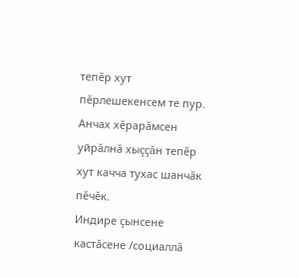тепĕр хут пĕрлешекенсем те пур. Анчах хĕрарăмсен уйрăлнă хыççăн тепĕр хут качча тухас шанчăк пĕчĕк.
Индире çынсене кастăсене /социаллă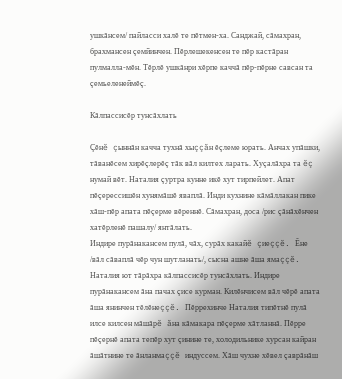ушкăнсем/ пайласси халĕ те пĕтмен-ха. Санджай, сăмахран, брахмансен çемйинчен. Пĕрлешекенсен те пĕр кастăран пулмалла-мĕн. Тĕрлĕ ушкăнри хĕрпе каччă пĕр-пĕрне савсан та çемьеленеймĕç.

Кăлпассисĕр тунсăхлать

Çĕнĕ çыннăн качча тухнă хыççăн ĕçлеме юрать. Анчах упăшки, тăванĕсем хирĕçлерĕç тăк вăл килтех ларать. Хуçалăхра та ĕç нумай вĕт. Наталия çуртра кунне икĕ хут тирпейлет. Апат пĕçерессишĕн хунямăшĕ яваплă. Инди кухнине кăмăллакан пике хăш-пĕр апата пĕçерме вĕреннĕ. Сăмахран, доса /рис çăнăхĕнчен хатĕрленĕ пашалу/ янтăлать.
Индире пурăнакансем пулă, чăх, сурăх какайĕ çиеççĕ. Ĕне /вăл сăваплă чĕр чун шутланать/, сысна ашне ăша ямаççĕ. Наталия ют тăрăхра кăлпассисĕр тунсăхлать. Индире пурăнакансем ăна пачах çисе курман. Килĕнчисем вăл чĕрĕ апата ăша янинчен тĕлĕнеççĕ. Пĕррехинче Наталия типĕтнĕ пулă илсе килсен мăшăрĕ ăна кăмакара пĕçерме хăтланнă. Пĕрре пĕçернĕ апата тепĕр хут çинине те, холодильнике хурсан кайран ăшăтнине те ăнланмаççĕ индуссем. Хăш чухне хĕвел çаврăнăш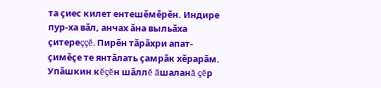та çиес килет ентешĕмĕрĕн. Индире пур-ха вăл, анчах ăна выльăха çитереççĕ. Пирĕн тăрăхри апат-çимĕçе те янтăлать çамрăк хĕрарăм. Упăшкин кĕçĕн шăллĕ ăшаланă çĕр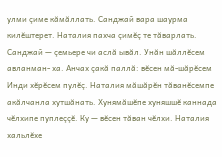улми çиме кăмăллать. Санджай вара шаурма килĕштерет. Наталия пахча çимĕç те тăварлать.
Санджай — çемьере чи аслă ывăл. Унăн шăллĕсем авланман- ха. Анчах çакă паллă: вĕсен мă-шăрĕсем Инди хĕрĕсем пулĕç. Наталия мăшăрĕн тăванĕсемпе акăлчанла хутшăнать. Хунямăшĕпе хуняшшĕ каннада чĕлхипе пуплеççĕ. Ку — вĕсен тăван чĕлхи. Наталия хальлĕхе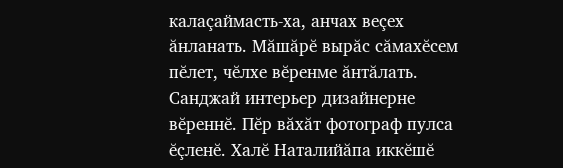калаçаймасть-ха, анчах веçех ăнланать. Мăшăрĕ вырăс сăмахĕсем пĕлет, чĕлхе вĕренме ăнтăлать. Санджай интерьер дизайнерне вĕреннĕ. Пĕр вăхăт фотограф пулса ĕçленĕ. Халĕ Наталийăпа иккĕшĕ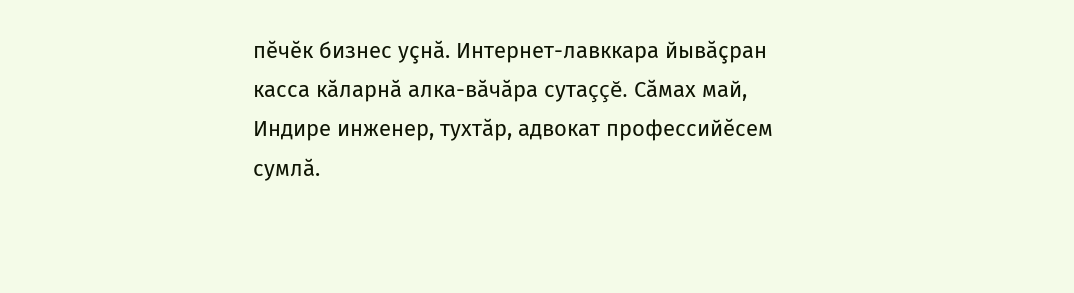пĕчĕк бизнес уçнă. Интернет-лавккара йывăçран касса кăларнă алка-вăчăра сутаççĕ. Сăмах май, Индире инженер, тухтăр, адвокат профессийĕсем сумлă.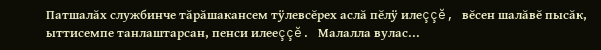Патшалăх службинче тăрăшакансем тÿлевсĕрех аслă пĕлÿ илеççĕ, вĕсен шалăвĕ пысăк, ыттисемпе танлаштарсан, пенси илееççĕ. Малалла вулас...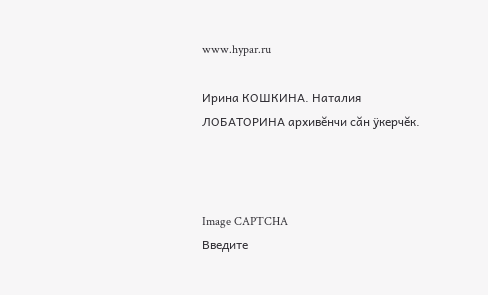www.hypar.ru

Ирина КОШКИНА. Наталия ЛОБАТОРИНА архивĕнчи сăн ÿкерчĕк.



Image CAPTCHA
Введите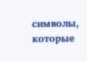символы, которые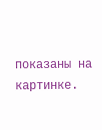показаны на картинке.